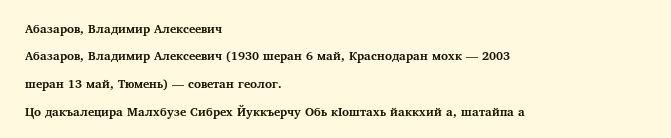Абазаров, Владимир Алексеевич
Абазаров, Владимир Алексеевич (1930 шеран 6 май, Краснодаран мохк — 2003 шеран 13 май, Тюмень) — советан геолог.
Цо дакъалецира Малхбузе Сибрех Йуккъерчу Обь кӀоштахь йаккхий а, шатайпа а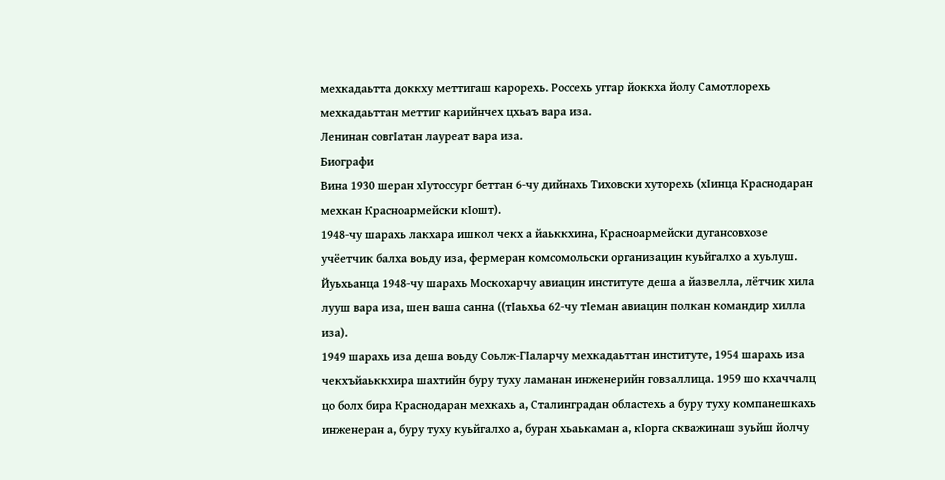мехкадаьтта доккху меттигаш карорехь. Россехь уггар йоккха йолу Самотлорехь мехкадаьттан меттиг карийнчех цхьаъ вара иза.
Ленинан совгӀатан лауреат вара иза.
Биографи
Вина 1930 шеран хӀутоссург беттан 6-чу дийнахь Тиховски хуторехь (хӀинца Краснодаран мехкан Красноармейски кӀошт).
1948-чу шарахь лакхара ишкол чекх а йаьккхина, Красноармейски дугансовхозе учёетчик балха воьду иза, фермеран комсомольски организацин куьйгалхо а хуьлуш. Йуьхьанца 1948-чу шарахь Москохарчу авиацин институте деша а йазвелла, лётчик хила лууш вара иза, шен ваша санна ((тӀаьхьа 62-чу тӀеман авиацин полкан командир хилла иза).
1949 шарахь иза деша воьду Соьлж-ГӀаларчу мехкадаьттан институте, 1954 шарахь иза чекхъйаьккхира шахтийн буру туху ламанан инженерийн говзаллица. 1959 шо кхаччалц цо болх бира Краснодаран мехкахь а, Сталинградан областехь а буру туху компанешкахь инженеран а, буру туху куьйгалхо а, буран хьаькаман а, кӀорга скважинаш зуьйш йолчу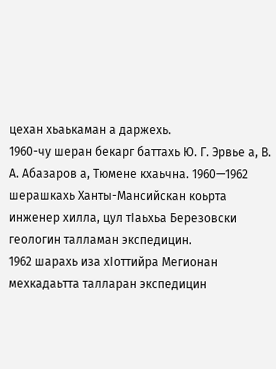цехан хьаькаман а даржехь.
1960-чу шеран бекарг баттахь Ю. Г. Эрвье а, В. А. Абазаров а, Тюмене кхаьчна. 1960—1962 шерашкахь Ханты-Мансийскан коьрта инженер хилла, цул тӀаьхьа Березовски геологин талламан экспедицин.
1962 шарахь иза хӀоттийра Мегионан мехкадаьтта талларан экспедицин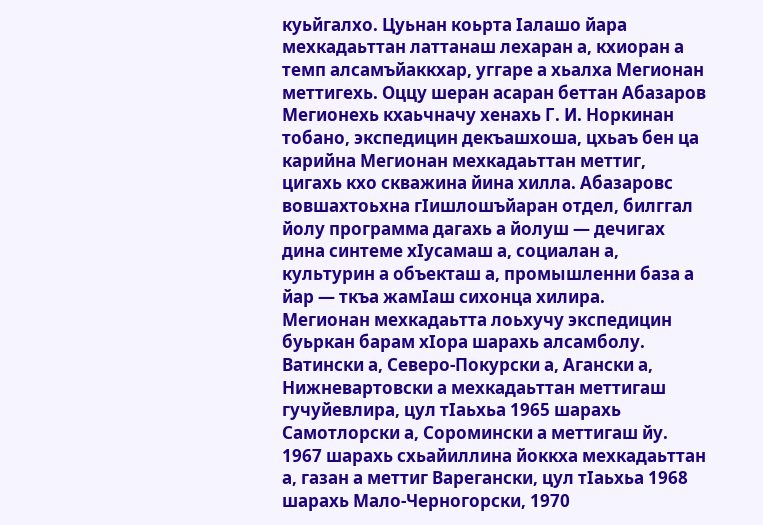куьйгалхо. Цуьнан коьрта Ӏалашо йара мехкадаьттан латтанаш лехаран а, кхиоран а темп алсамъйаккхар, уггаре а хьалха Мегионан меттигехь. Оццу шеран асаран беттан Абазаров Мегионехь кхаьчначу хенахь Г. И. Норкинан тобано, экспедицин декъашхоша, цхьаъ бен ца карийна Мегионан мехкадаьттан меттиг, цигахь кхо скважина йина хилла. Абазаровс вовшахтоьхна гӀишлошъйаран отдел, билггал йолу программа дагахь а йолуш — дечигах дина синтеме хӀусамаш а, социалан а, культурин а объекташ а, промышленни база а йар — ткъа жамӀаш сихонца хилира.
Мегионан мехкадаьтта лоьхучу экспедицин буьркан барам хӀора шарахь алсамболу. Ватински а, Северо-Покурски а, Агански а, Нижневартовски а мехкадаьттан меттигаш гучуйевлира, цул тӀаьхьа 1965 шарахь Самотлорски а, Соромински а меттигаш йу. 1967 шарахь схьайиллина йоккха мехкадаьттан а, газан а меттиг Варегански, цул тӀаьхьа 1968 шарахь Мало-Черногорски, 1970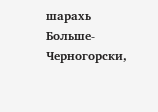шарахь Больше-Черногорски,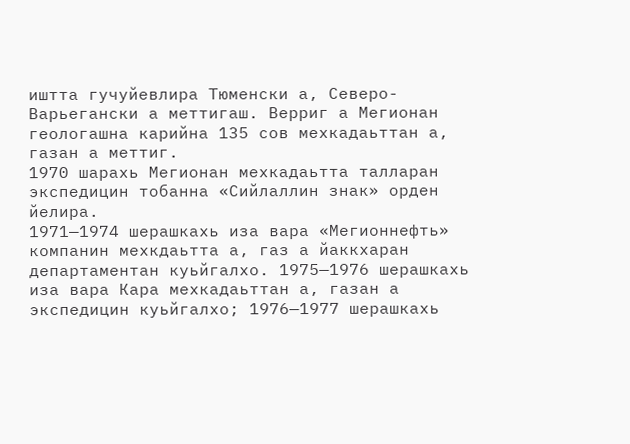иштта гучуйевлира Тюменски а, Северо-Варьегански а меттигаш. Верриг а Мегионан геологашна карийна 135 сов мехкадаьттан а, газан а меттиг.
1970 шарахь Мегионан мехкадаьтта талларан экспедицин тобанна «Сийлаллин знак» орден йелира.
1971—1974 шерашкахь иза вара «Мегионнефть» компанин мехкдаьтта а, газ а йаккхаран департаментан куьйгалхо. 1975—1976 шерашкахь иза вара Кара мехкадаьттан а, газан а экспедицин куьйгалхо; 1976—1977 шерашкахь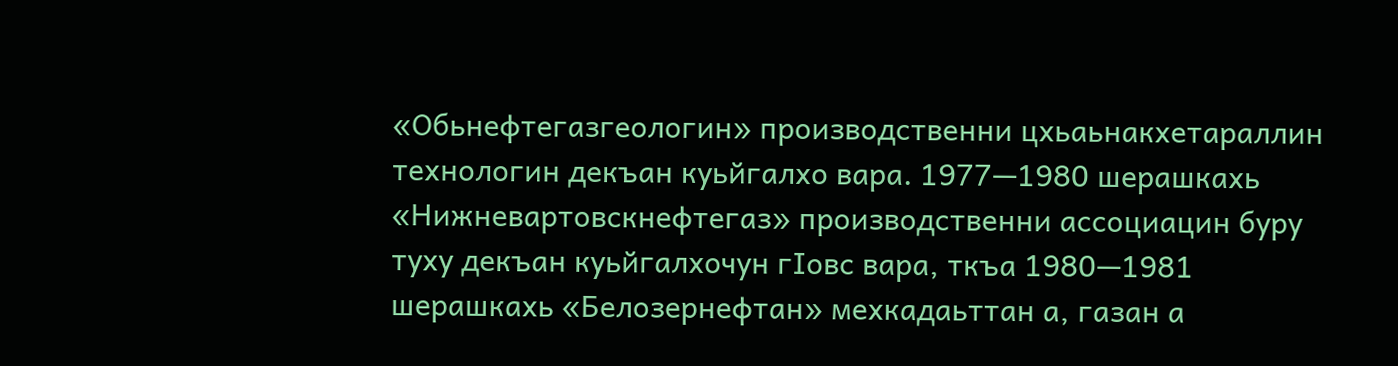«Обьнефтегазгеологин» производственни цхьаьнакхетараллин технологин декъан куьйгалхо вара. 1977—1980 шерашкахь «Нижневартовскнефтегаз» производственни ассоциацин буру туху декъан куьйгалхочун гӀовс вара, ткъа 1980—1981 шерашкахь «Белозернефтан» мехкадаьттан а, газан а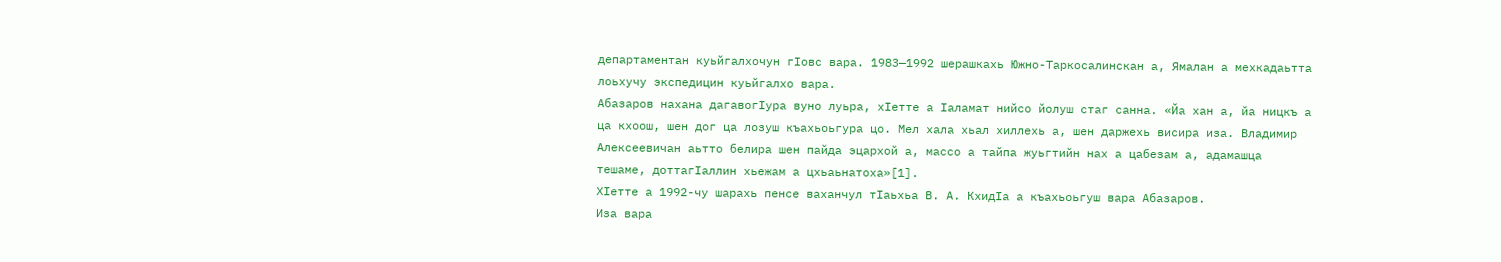департаментан куьйгалхочун гӀовс вара. 1983—1992 шерашкахь Южно-Таркосалинскан а, Ямалан а мехкадаьтта лоьхучу экспедицин куьйгалхо вара.
Абазаров нахана дагавогӀура вуно луьра, хӀетте а Ӏаламат нийсо йолуш стаг санна. «Йа хан а, йа ницкъ а ца кхоош, шен дог ца лозуш къахьоьгура цо. Мел хала хьал хиллехь а, шен даржехь висира иза. Владимир Алексеевичан аьтто белира шен пайда эцархой а, массо а тайпа жуьгтийн нах а цабезам а, адамашца тешаме, доттагӀаллин хьежам а цхьаьнатоха»[1].
ХӀетте а 1992-чу шарахь пенсе ваханчул тӀаьхьа В. А. КхидӀа а къахьоьгуш вара Абазаров.
Иза вара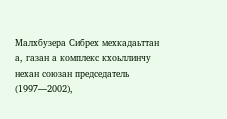Малхбузера Сибрех мехкадаьттан а, газан а комплекс кхоьллинчу нехан союзан председатель (1997—2002),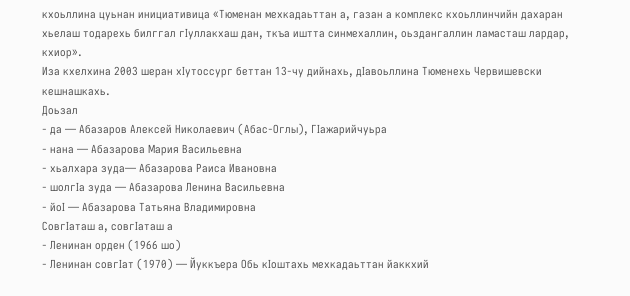кхоьллина цуьнан инициативица «Тюменан мехкадаьттан а, газан а комплекс кхоьллинчийн дахаран хьелаш тодарехь билггал гӀуллакхаш дан, ткъа иштта синмехаллин, оьздангаллин ламасташ лардар, кхиор».
Иза кхелхина 2003 шеран хӀутоссург беттан 13-чу дийнахь, дӀавоьллина Тюменехь Червишевски кешнашкахь.
Доьзал
- да — Абазаров Алексей Николаевич (Абас-Оглы), ГӀажарийчуьра
- нана — Абазарова Мария Васильевна
- хьалхара зуда— Абазарова Раиса Ивановна
- шолгӀа зуда — Абазарова Ленина Васильевна
- йоӀ — Абазарова Татьяна Владимировна
СовгӀаташ а, совгӀаташ а
- Ленинан орден (1966 шо)
- Ленинан совгӀат (1970) — Йуккъера Обь кӀоштахь мехкадаьттан йаккхий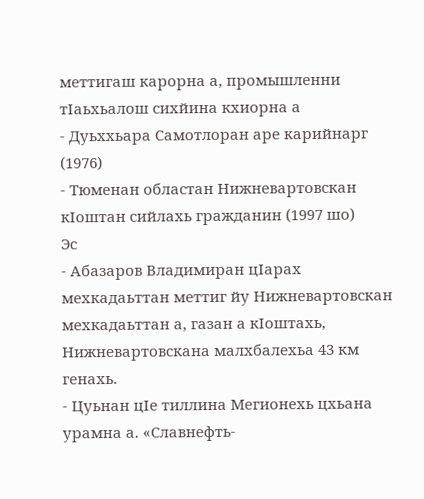меттигаш карорна а, промышленни тӀаьхьалош сихйина кхиорна а
- Дуьххьара Самотлоран аре карийнарг (1976)
- Тюменан областан Нижневартовскан кӀоштан сийлахь гражданин (1997 шо)
Эс
- Абазаров Владимиран цӀарах мехкадаьттан меттиг йу Нижневартовскан мехкадаьттан а, газан а кӀоштахь, Нижневартовскана малхбалехьа 43 км генахь.
- Цуьнан цӀе тиллина Мегионехь цхьана урамна а. «Славнефть-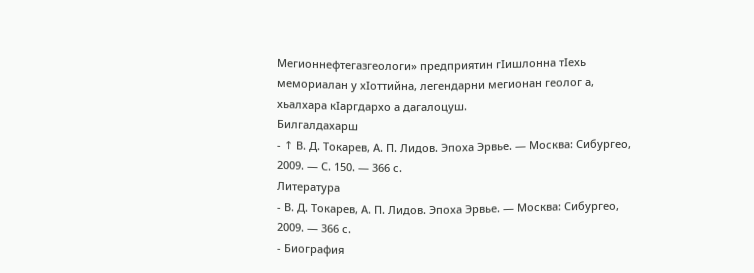Мегионнефтегазгеологи» предприятин гӀишлонна тӀехь мемориалан у хӀоттийна, легендарни мегионан геолог а, хьалхара кӀаргдархо а дагалоцуш.
Билгалдахарш
- ↑ В. Д. Токарев, А. П. Лидов. Эпоха Эрвье. — Москва: Сибургео, 2009. — С. 150. — 366 с.
Литература
- В. Д. Токарев, А. П. Лидов. Эпоха Эрвье. — Москва: Сибургео, 2009. — 366 с.
- Биография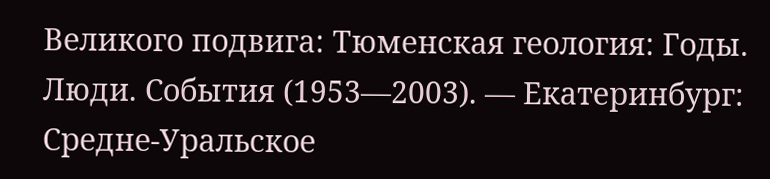Великого подвига: Тюменская геология: Годы. Люди. События (1953—2003). — Екатеринбург: Средне-Уральское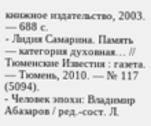книжное издательство, 2003. — 688 с.
- Лидия Самарина. Память — категория духовная… // Тюменские Известия : газета. — Тюмень, 2010. — № 117 (5094).
- Человек эпохи: Владимир Абазаров / ред.-сост. Л.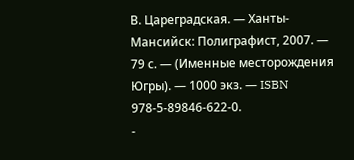В. Цареградская. — Ханты-Мансийск: Полиграфист, 2007. — 79 с. — (Именные месторождения Югры). — 1000 экз. — ISBN 978-5-89846-622-0.
-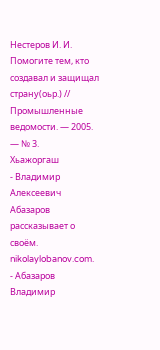Нестеров И. И. Помогите тем, кто создавал и защищал страну(оьр.) // Промышленные ведомости. — 2005. — № 3.
Хьажоргаш
- Владимир Алексеевич Абазаров рассказывает о своём. nikolaylobanov.com.
- Абазаров Владимир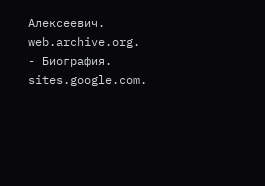Алексеевич. web.archive.org.
- Биография. sites.google.com.